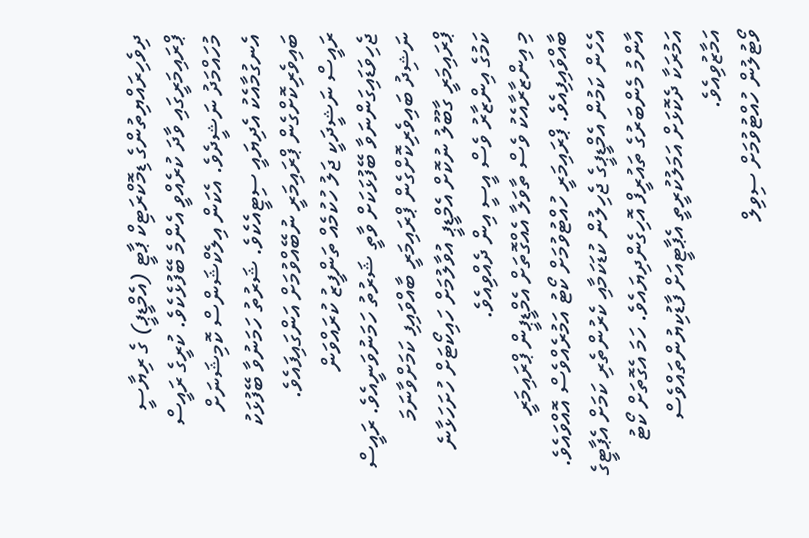ދިވެހިރައްޔިތުންގެ ޑިމޮކްރަޓިކް ޕާޓީ (އެމްޑީޕީ) ގެ ރިޔާސީ ޕްރައިމަރީގައި ވާދަ ކުރެއްވީ އެންމެ ބޭފުޅެކެވެ. ކުރީގެ ރައީސް މުހައްމަދު ނަޝީދެވެ. އެކަން އިލެކްޝަންސް ކޮމިޝަނަށް އެނގުމާއެކު އެދިޔައީ ސިޓީއެކެވެ. ޝަރުތު ހަމަނުވާ ބޭފުޅަކު ބައިވެރިކޮށްގެން ޕްރައިމަރީ ނުބޭއްވުމަށް އަންގައިފައެވެ.
ރައީސް ނަޝީދަކީ ޖަލު ހުކުމެއް ތަންފީޒު ކުރައްވަން ޖެހިވަޑައިގަންނަވާ ބޭފުޅަކަށް ވާތީ ޝަރުތު ހަމަނުވަނީއެވެ. ރައީސް ނަޝިދު ބައިވެރިކޮށްގެން ޕްރައިމަރީ ބާއްވައިފި ކަމަށްވާނަމަ ޕްރައިމަރީ ގާބޫލު ނުކޮށް އެމްޑީޕީ އުވާލުމަށް ހައިކޯޓަށް ހުށަހަޅާނެ ކަމުގެ އިންޒާރު ވެސް އީސީ އިން ދެއްވިއެވެ.
މި އިންޒާރާއެކު ވެސް ތާވަލާ އެއްގޮތަށް އެމްޑީޕީން ޕްރައިމަރީ ބާއްވައިފިއެވެ. ޕްރައިމަރީ ހުއްޓުވުމަށް ކޯޓު އަމުރެއްވެސް އޮއްވައެވެ. އެހެން ކަމުން އެމްޑީޕީގެ ޖެހިލުން ކުޑަކަމާއި ކެރުންތެރި ކަމަށް އެޕާޓީގެ އާންމު މެންބަރުގެ ތައުރީފް އޮހިގެންދިޔައެވެ. ހަމަ އެގޮތަށް ކޯޓު އަމުރަކާ ދެކޮޅަށް އަމަލުކުރީތީ އެޕާޓީއަށް ފާޑުކިޔުންތައްވެސް އަމާޒުވިއެވެ.
ވޯޓުލުން ހުއްޓުވުމަށް ސިވިލް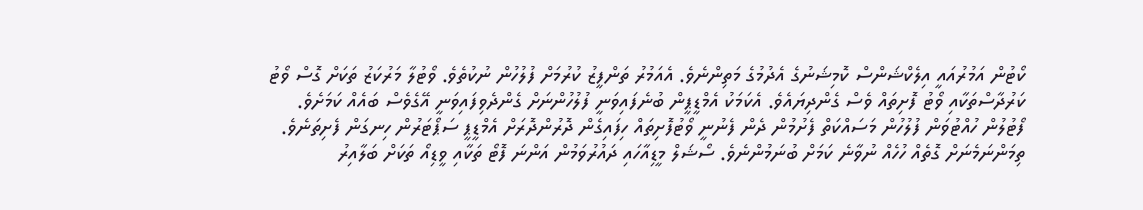ކޯޓުން އަމުރުއައީ އިލެކްޝަންސް ކޮމިޝަނުގެ އެދުމުގެ މަތިންނެވެ. އެއަމުރު ތަންފީޒު ކުރުމަށް ފުލުހުން ނުކުތެވެ. ވޯޓުލާ މަރުކަޒު ތަކަށް ގޮސް ވޯޓު ކަރުދާސްތަކާއި ވޯޓު ފޮށިތައް ވެސް ގެންދިޔައެވެ. އެކަމަކު އެމްޑީޕީން ބުނެފައިވަނީ ފުލުހުންނަށް ގެންދެވިފައިވަނީ އޭގެވެސް ބައެއް ކަމަށެވެ.
ފޯޓުލުން ހުއްޓުވަން ފުލުހުން މަސައްކަތް ފެށުމުން ދެން ފެނުނީ ވޯޓުފޮށިތައް ހިފައިގެން ދޮރުންދޮރަށް އެމްޑީޕީ ސަޕޯޓަރުން ހިނގަން ފެށިތަނެވެ. ތިމަންނަމެނަށް ގޮތެއް ހުހެއް ނުވާނެ ކަމަށް ބުނަމުންނެވެ. ސޯޝަލް މީޑިއާހައި ދައުރުވަމުން އަންނަ ފޮޓޯ ތަކާއި ވީޑިއޯ ތަކަށް ބަލާއިރު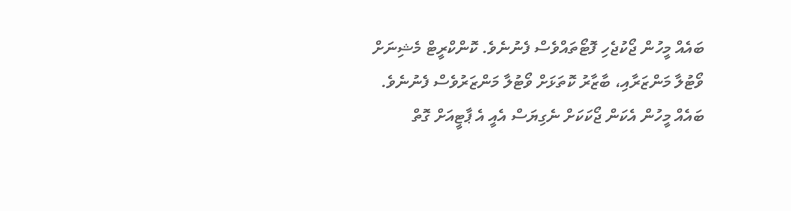ބައެއް މީހުން ޖޯކުޖެހި ފޮޓޯތައްވެސް ފެނުނެވެ. ކޮންކްރީޓް މެޝިނަށް ވޯޓުލާ މަންޒަރާއި، ބާޒާރު ކޮތަޅަށް ވޯޓުލާ މަންޒަރުވެސް ފެނުނެވެ. ބައެއް މީހުން އެކަން ޖޯކަކަށް ނެގިޔަސް އެއީ އެ ޕާޓީއަށް ގޮތް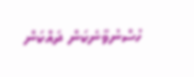ހުސްނުވާނެކަން ދައްކަން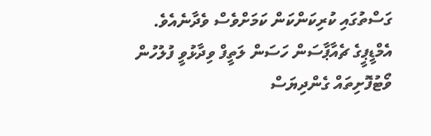ގަސްތުގައި ކުރިކަންކަން ކަމަށްވެސް ވެދާނެއެވެ.
އެމްޑީޕީގެ ޗެއާޕާސަން ހަސަން ލަތީފް ވިދާޅުވީ ފުލުހުން ވޯޓުފޮށިތައް ގެންދިޔަސް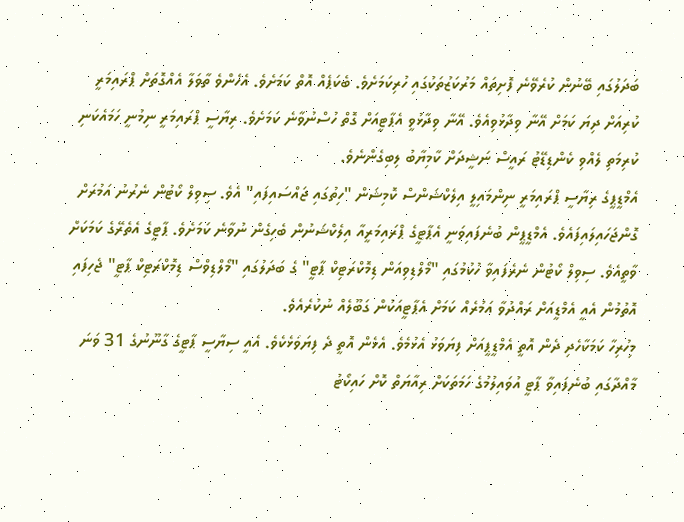ބަދަލުގައި ބޭނުން ކުރެވޭނެ ފޮށިތައް މަރުކަޒުތަކުގައި ހުރިކަމަށެވެ. ބެކަޕެއް އޮތް ކަމަށެވެ. އެހެންވެ ތާވަލާ އެއްގޮތަށް ޕްރައިމަރީ ކުރިއަށް ދިޔަ ކަމަށް އޭނާ ވިދާޅުވިއެވެ. އޭނާ ވިދާޅުވީ އެޕާޓީއަށް ގޮތް ހުސްނުވާނެ ކަމަށެވެ. ރިޔާސީ ޕްރައިމަރީ ނިމުނީ ހަމައެކަނި ކުރިމަތި ލެއްވި ކެންޑިޑޭޓު ރައީސް ނަޝީދަށް ކާމިޔާބު ލިބިގެންނެވެ.
އެމްޑީޕީގެ ރިޔާސީ ޕްރައިމަރީ ނިންމައިލީ އިލެކްޝަންސް ކޮމިޝަން "ހިތުގައި ޖައްސައިފައި" އެވެ. ސިވިލް ކޯޓުން ނެރުނު އަމުރަށް ގޮންޖަހައިލައިފައެވެ. އެމްޑީޕީން ބުނެފައިވަނީ އެޕާޓީގެ ޕްރައިމަރީއާ އިލެކްޝަނުން ބެހިގެން ނުވާނެ ކަމަށެވެ. ޕާޓީގެ އެތެރޭގެ ކަމަކަށް ވާތީއެވެ. ސިވިލް ކޯޓުން ނެރެފައިވާ ހުކުމުގައި "މޯލްޑިވިއަން ޑިމޮކްރަޓިކް ޕާޓީ" ގެ ބަދަލުގައި "މޯލްޑިވްސް ޑިމޮކްރަޓިކް ޕާޓީ" ޖެހިފައި އޮތުމުން އެއީ އެމްޑީއަށް ރައްދުވާ އަމުރެއް ކަމަށް އެޕާޓީއަކުން ގަބޫލެއް ނުކުރެއެވެ.
މިހުރިހާ ކަމަކާހެދި ދެން އޮތީ އެމްޑީޕީއަށް ފިޔަވަޅު އެޅުމެވެ. އެޅެން އޮތީ ދެ ފިޔަވަޅެކެވެ. އެއީ ސިޔާސީ ޕާޓީގެ ގާނޫނުގެ 31 ވަނަ މާއްދާގައި ބުނެފައިވާ ޕާޓީ އުވައިލުމުގެ ހަމަތަކަށް ރިއާޔަތް ކޮށް ހައިކޯޓު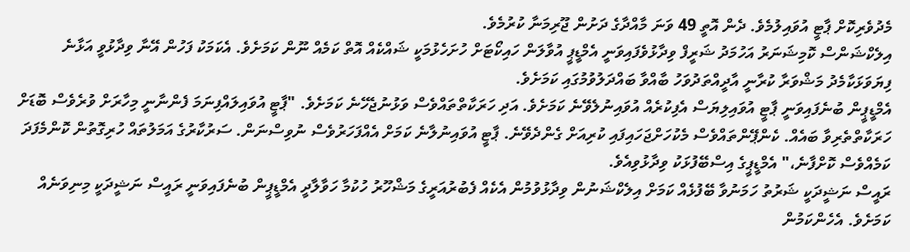މެދުވެރިކޮށް ޕާޓީ އުވައިލުމެވެ. ދެން އޮތީ 49 ވަނަ މާއްދާގެ ދަށުން ޖޫރިމަނާ ކުރުމެވެ.
އިލެކްޝަންސް ކޮމިޝަނަރު އަހުމަދު ޝަރީފް ވިދާޅުވެފައިވަނީ އެމްޑީޕީ އުވާލަން ހައިކޯޓަށް ހުށަހެޅުމަކީ ޝައްކެއް އޮތް ކަމެއް ނޫން ކަމަށެވެ. އެކަމަކު ފަހުން އޭނާ ވިދާޅުވީ އަޅާނެ ފިޔަވަޅަކާމެދު މަޝްވަރާ ކުރާނީ އާދީއްތަދުވަހު ބާއްވާ ބައްދަލުވުމުގައި ކަމަށެވެ.
އެމްޑީޕީން ބުނެފައިވަނީ ޕާޓީ އުވައިލިޔަސް އެފިކުރެއް އުވައިނުލެވޭނެ ކަމަށެވެ. އަދި ހަރަކާތްތައްވެސް ވަޅުނުޖެހޭނެ ކަމަށެވެ. "ޕާޓީ އުވައިލައްފިނަމަ ފެންނާނީ މިހާރަށް ވުރެވެސް ބޮޑަށް ހަރަކާތްތެރިވާ ބައެއް. ކެންޕޭންތައްވެސް މެކުހަށްޖަހައިފައި ކުރިއަށް ގެންދެވޭނެ. ޕާޓީ އުވައިނުލާނެ ކަމަށް އެއްފަހަރުވެސް ނުވިސްނަން. ސަރުކާރުގެ އަމަލުތައް ހުރިގޮތުން ކޮންމެފަދަ ކަމެއްވެސް ކޮށްފާނެ،" އެމްޑީޕީގެ އިސްބޭފުޅަކު ވިދާޅުވިއެވެ.
ރައީސް ނަޝީދަކީ ޝަރުތު ހަމަނުވާ ބޭފުޅެއް ކަމަށް އިލެކްޝަނުން ވިދާޅުވުމުން އެކެއް ފެބުރުއަރީގެ މަޝްހޫރު ހުކުމާ ހަވާލާދީ އެމްޑީޕީން ބުނެފައިވަނީ ރައީސް ނަޝީދަކީ މިނިވަނެއް ކަމަށެވެ. އެހެންކަމުން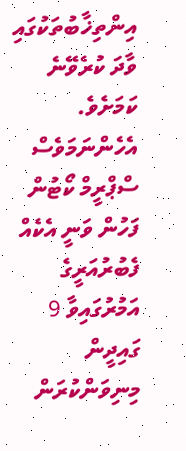އިންތިޚާބުތަކުގައި ވާދަ ކުރެވޭނެ ކަމަށެވެ. އެހެންނަމަވެސް ސްޕްރީމް ކޯޓުން ފަހުން ވަނީ އެކެއް ފެބުރުއަރީގެ އަމުރުގައިވާ 9 ގައިދީން މިނިވަންކުރަން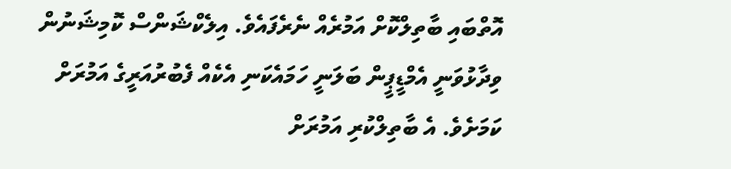އޮތްބައި ބާތިލްކޮށް އަމުރެއް ނެރެފައެވެ. އިލެކްޝަންސް ކޮމިޝަނުން ވިދާޅުވަނީ އެމްޑީޕީން ބަލަނީ ހަމައެކަނި އެކެއް ފެބުރުއަރީގެ އަމުރަށް ކަމަށެވެ. އެ ބާތިލްކުރި އަމުރަށް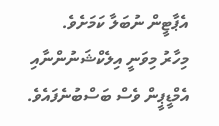އެޕާޓީން ނުބަލާ ކަމަށެވެ.
މިހާރު މިވަނީ އިލެކްޝަނުންނާއި އެމްޑީޕީން ވެސް ބަސްބުނެފައެވެ.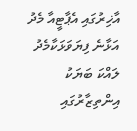އާޚިރުގައި އެޕާޓީއާ މެދު އަޅާނެ ފިޔަވަޅަކާމެދު ލައްކަ ބަޔަކު އިންތިޒާރުގައި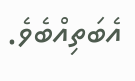އެބަތިއްބެވެ.